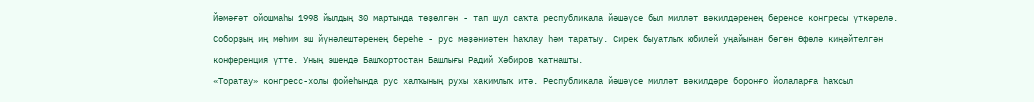Йәмәғәт ойошмаһы 1998 йылдың 30 мартында төҙөлгән - тап шул саҡта республикала йәшәүсе был милләт вәкилдәренең беренсе конгресы үткәрелә. Соборҙың иң мөһим эш йүнәлештәренең береһе - рус мәҙәниәтен һаҡлау һәм таратыу. Сирек быуатлыҡ юбилей уңайынан бөгөн Өфөлә киңәйтелгән конференция үтте. Уның эшендә Башҡортостан Башлығы Радий Хәбиров ҡатнашты.
«Торатау» конгресс-холы фойеһында рус халҡының рухы хакимлыҡ итә. Республикала йәшәүсе милләт вәкилдәре боронғо йолаларға һаҡсыл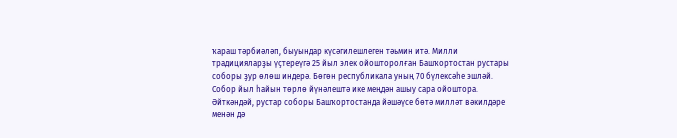ҡараш тәрбиәләп, быуындар күсәгилешлеген тәьмин итә. Милли традицияларҙы үҫтереүгә 25 йыл элек ойошторолған Башҡортостан рустары соборы ҙур өлөш индерә. Бөгөн республикала уның 70 бүлексәһе эшләй. Собор йыл һайын төрлө йүнәлештә ике меңдән ашыу сара ойоштора.
Әйткәндәй, рустар соборы Башҡортостанда йәшәүсе бөтә милләт вәкилдәре менән дә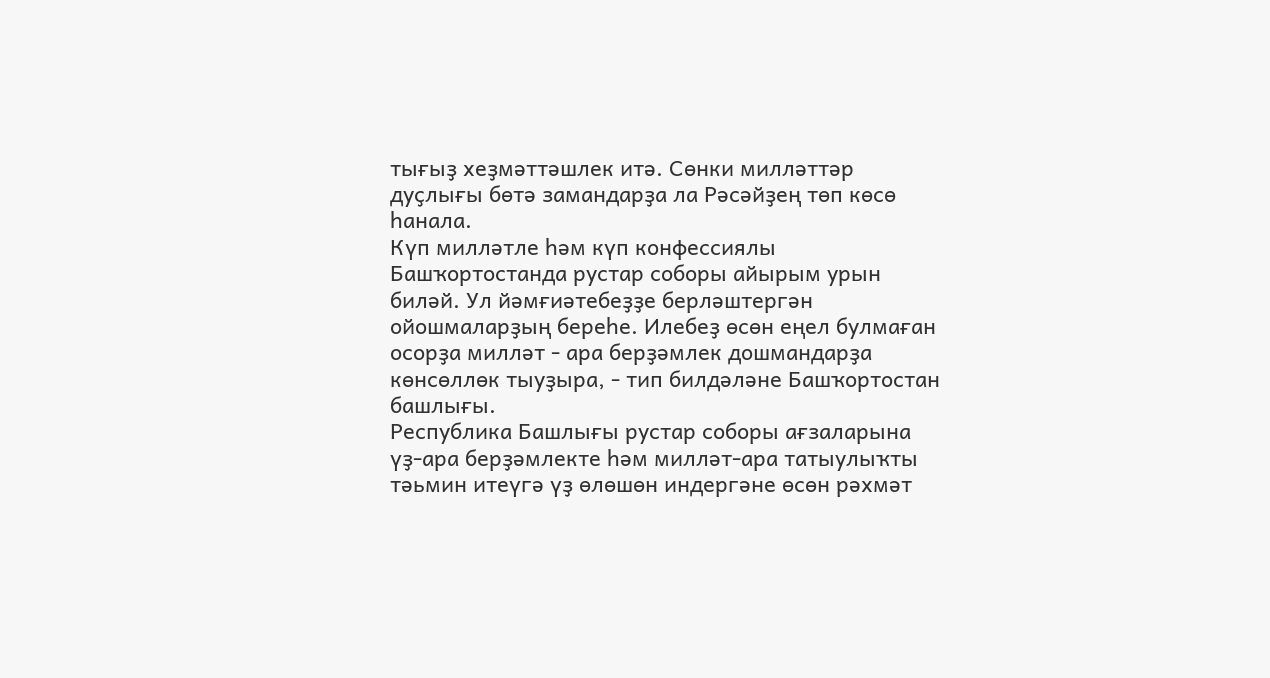тығыҙ хеҙмәттәшлек итә. Сөнки милләттәр дуҫлығы бөтә замандарҙа ла Рәсәйҙең төп көсө һанала.
Күп милләтле һәм күп конфессиялы Башҡортостанда рустар соборы айырым урын биләй. Ул йәмғиәтебеҙҙе берләштергән ойошмаларҙың береһе. Илебеҙ өсөн еңел булмаған осорҙа милләт - ара берҙәмлек дошмандарҙа көнсөллөк тыуҙыра, - тип билдәләне Башҡортостан башлығы.
Республика Башлығы рустар соборы ағзаларына үҙ-ара берҙәмлекте һәм милләт-ара татыулыҡты тәьмин итеүгә үҙ өлөшөн индергәне өсөн рәхмәт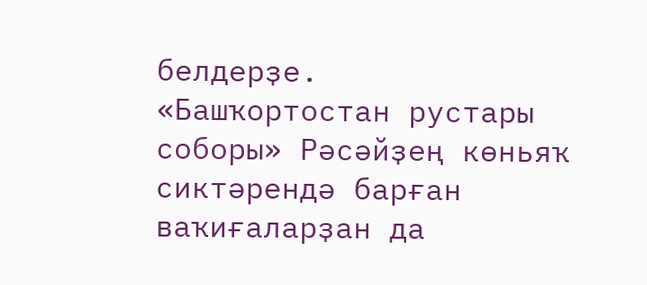белдерҙе.
«Башҡортостан рустары соборы» Рәсәйҙең көньяҡ сиктәрендә барған ваҡиғаларҙан да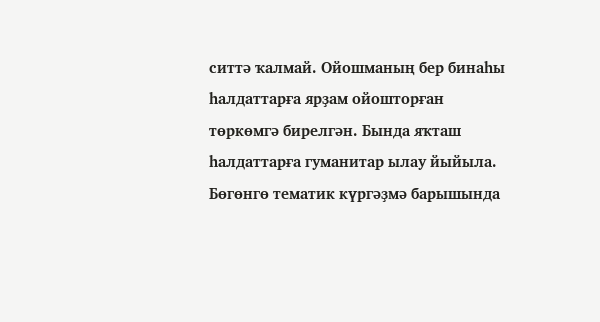ситтә ҡалмай. Ойошманың бер бинаһы һалдаттарға ярҙам ойошторған төркөмгә бирелгән. Бында яҡташ һалдаттарға гуманитар ылау йыйыла. Бөгөнгө тематик күргәҙмә барышында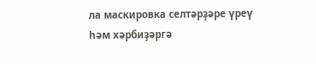ла маскировка селтәрҙәре үреү һәм хәрбиҙәргә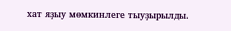хат яҙыу мөмкинлеге тыуҙырылды.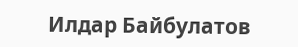Илдар Байбулатов